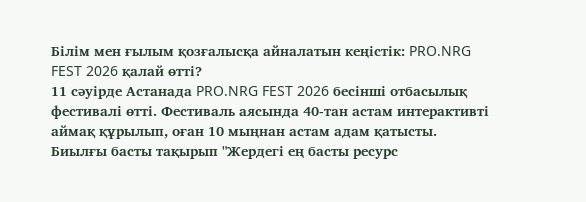Білім мен ғылым қозғалысқа айналатын кеңістік: PRO.NRG FEST 2026 қалай өтті?
11 сәуірде Астанада PRO.NRG FEST 2026 бесінші отбасылық фестивалі өтті. Фестиваль аясында 40-тан астам интерактивті аймақ құрылып, оған 10 мыңнан астам адам қатысты. Биылғы басты тақырып "Жердегі ең басты ресурс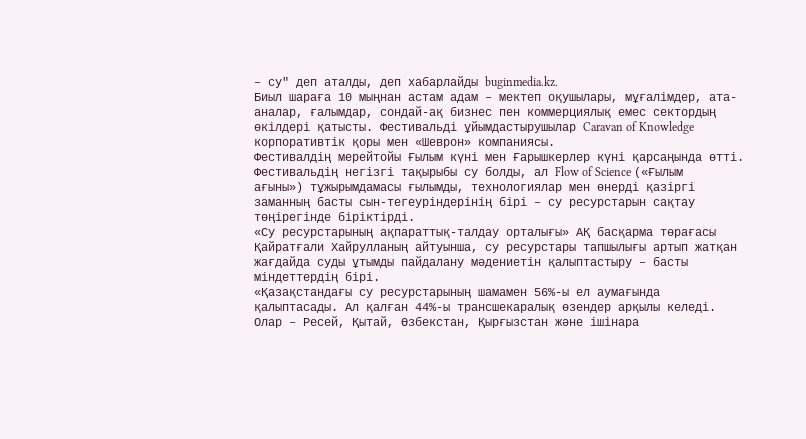– су" деп аталды, деп хабарлайды buginmedia.kz.
Биыл шараға 10 мыңнан астам адам – мектеп оқушылары, мұғалімдер, ата-аналар, ғалымдар, сондай-ақ бизнес пен коммерциялық емес сектордың өкілдері қатысты. Фестивальді ұйымдастырушылар Caravan of Knowledge корпоративтік қоры мен «Шеврон» компаниясы.
Фестивалдің мерейтойы Ғылым күні мен Ғарышкерлер күні қарсаңында өтті. Фестивальдің негізгі тақырыбы су болды, ал Flow of Science («Ғылым ағыны») тұжырымдамасы ғылымды, технологиялар мен өнерді қазіргі заманның басты сын-тегеуріндерінің бірі – су ресурстарын сақтау төңірегінде біріктірді.
«Су ресурстарының ақпараттық-талдау орталығы» АҚ басқарма төрағасы Қайратғали Хайрулланың айтуынша, су ресурстары тапшылығы артып жатқан жағдайда суды ұтымды пайдалану мәдениетін қалыптастыру – басты міндеттердің бірі.
«Қазақстандағы су ресурстарының шамамен 56%-ы ел аумағында қалыптасады. Ал қалған 44%-ы трансшекаралық өзендер арқылы келеді. Олар – Ресей, Қытай, Өзбекстан, Қырғызстан және ішінара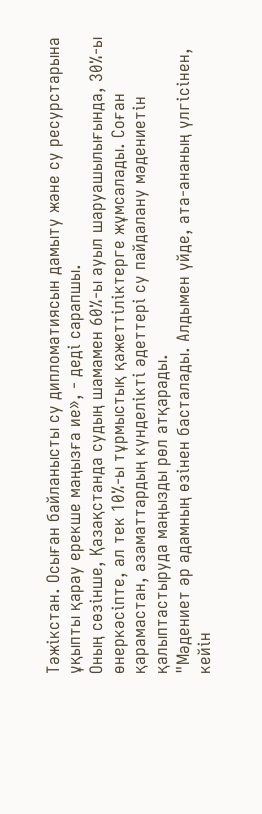Тәжікстан. Осыған байланысты су дипломатиясын дамыту және су ресурстарына ұқыпты қарау ерекше маңызға ие», - деді сарапшы.
Оның сөзінше, Қазақстанда судың шамамен 60%-ы ауыл шаруашылығында, 30%-ы өнеркәсіпте, ал тек 10%-ы тұрмыстық қажеттіліктерге жұмсалады. Соған қарамастан, азаматтардың күнделікті әдеттері су пайдалану мәдениетін қалыптастыруда маңызды рөл атқарады.
"Мәдениет әр адамның өзінен басталады. Алдымен үйде, ата-ананың үлгісінен, кейін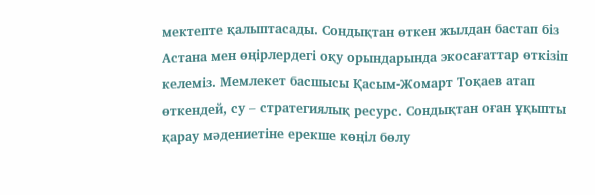мектепте қалыптасады. Сондықтан өткен жылдан бастап біз Астана мен өңірлердегі оқу орындарында экосағаттар өткізіп келеміз. Мемлекет басшысы Қасым-Жомарт Тоқаев атап өткендей, су – стратегиялық ресурс. Сондықтан оған ұқыпты қарау мәдениетіне ерекше көңіл бөлу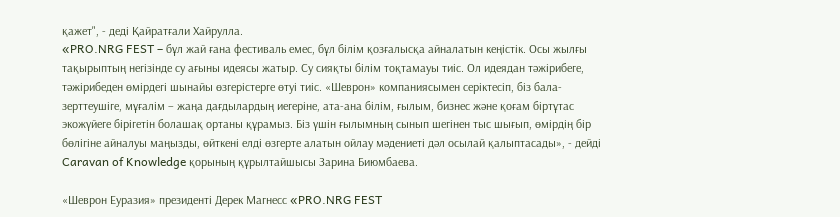қажет", - деді Қайратғали Хайрулла.
«PRO.NRG FEST – бұл жай ғана фестиваль емес, бұл білім қозғалысқа айналатын кеңістік. Осы жылғы тақырыптың негізінде су ағыны идеясы жатыр. Су сияқты білім тоқтамауы тиіс. Ол идеядан тәжірибеге, тәжірибеден өмірдегі шынайы өзгерістерге өтуі тиіс. «Шеврон» компаниясымен серіктесіп, біз бала-зерттеушіге, мұғалім – жаңа дағдылардың иегеріне, ата-ана білім, ғылым, бизнес және қоғам біртұтас экожүйеге бірігетін болашақ ортаны құрамыз. Біз үшін ғылымның сынып шегінен тыс шығып, өмірдің бір бөлігіне айналуы маңызды, өйткені елді өзгерте алатын ойлау мәдениеті дәл осылай қалыптасады», - дейді Caravan of Knowledge қорының құрылтайшысы Зарина Биюмбаева.

«Шеврон Еуразия» президенті Дерек Магнесс «PRO.NRG FEST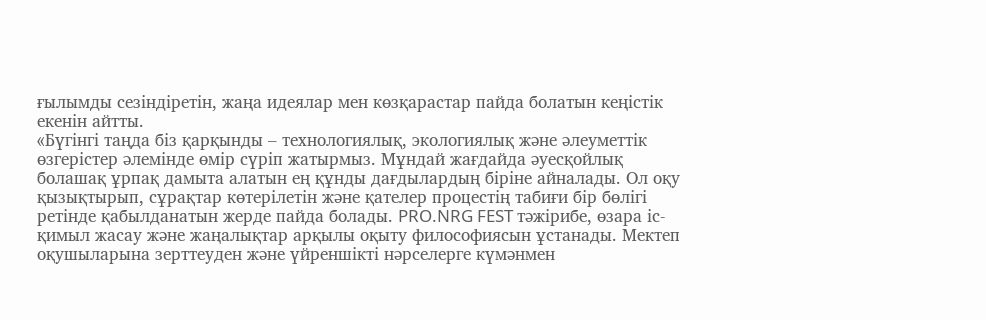ғылымды сезіндіретін, жаңа идеялар мен көзқарастар пайда болатын кеңістік екенін айтты.
«Бүгінгі таңда біз қарқынды – технологиялық, экологиялық және әлеуметтік өзгерістер әлемінде өмір сүріп жатырмыз. Мұндай жағдайда әуесқойлық болашақ ұрпақ дамыта алатын ең құнды дағдылардың біріне айналады. Ол оқу қызықтырып, сұрақтар көтерілетін және қателер процестің табиғи бір бөлігі ретінде қабылданатын жерде пайда болады. PRO.NRG FEST тәжірибе, өзара іс-қимыл жасау және жаңалықтар арқылы оқыту философиясын ұстанады. Мектеп оқушыларына зерттеуден және үйреншікті нәрселерге күмәнмен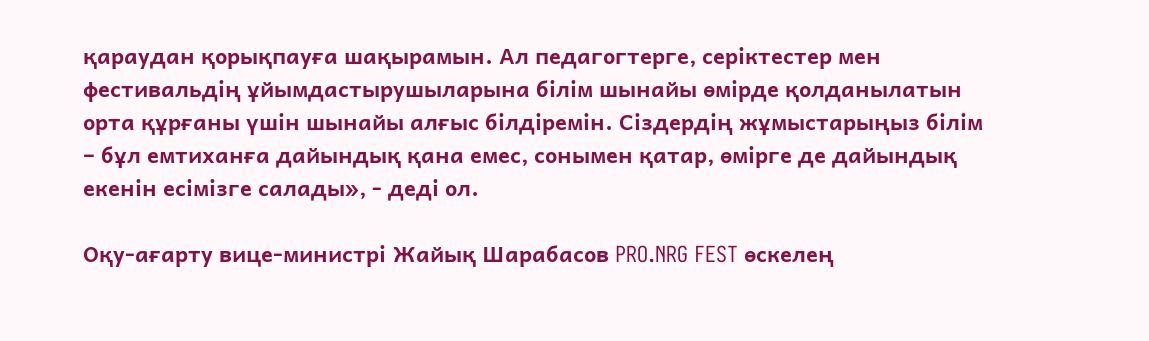қараудан қорықпауға шақырамын. Ал педагогтерге, серіктестер мен фестивальдің ұйымдастырушыларына білім шынайы өмірде қолданылатын орта құрғаны үшін шынайы алғыс білдіремін. Сіздердің жұмыстарыңыз білім – бұл емтиханға дайындық қана емес, сонымен қатар, өмірге де дайындық екенін есімізге салады», - деді ол.

Оқу-ағарту вице-министрі Жайық Шарабасов PRO.NRG FEST өскелең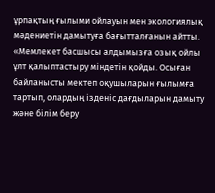ұрпақтың ғылыми ойлауын мен экологиялық мәдениетін дамытуға бағытталғанын айтты.
«Мемлекет басшысы алдымызға озық ойлы ұлт қалыптастыру міндетін қойды. Осыған байланысты мектеп оқушыларын ғылымға тартып, олардың ізденіс дағдыларын дамыту және білім беру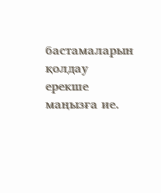бастамаларын қолдау ерекше маңызға ие.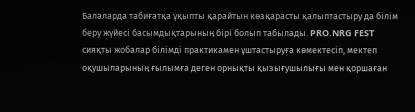Балаларда табиғатқа ұқыпты қарайтын көзқарасты қалыптастыру да білім беру жүйесі басымдықтарының бірі болып табылады. PRO.NRG FEST сияқты жобалар білімді практикамен ұштастыруға көмектесіп, мектеп оқушыларының ғылымға деген орнықты қызығушылығы мен қоршаған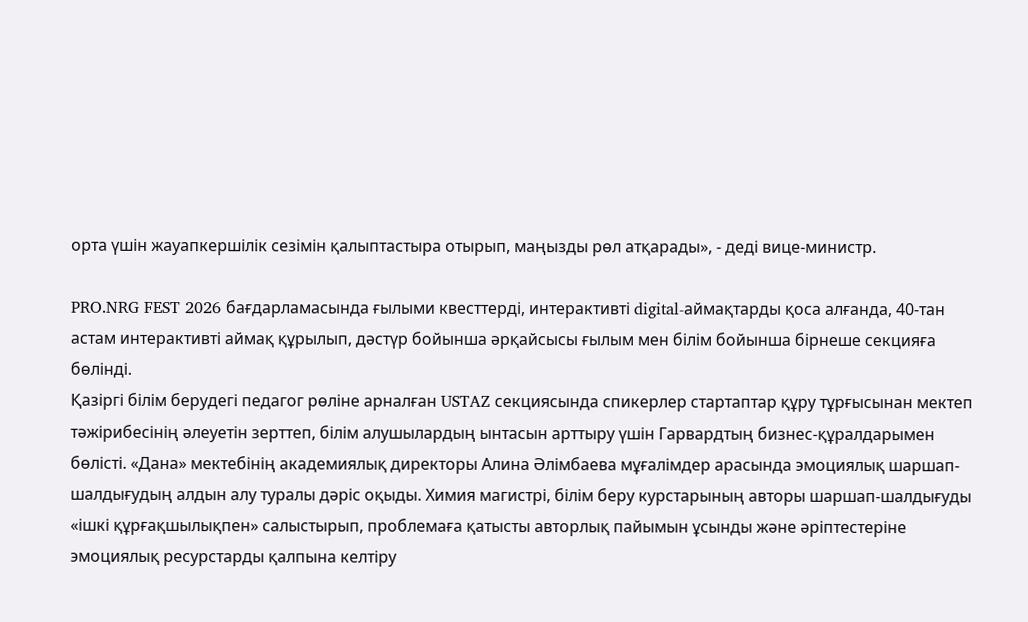орта үшін жауапкершілік сезімін қалыптастыра отырып, маңызды рөл атқарады», - деді вице-министр.

PRO.NRG FEST 2026 бағдарламасында ғылыми квесттерді, интерактивті digital-аймақтарды қоса алғанда, 40-тан астам интерактивті аймақ құрылып, дәстүр бойынша әрқайсысы ғылым мен білім бойынша бірнеше секцияға бөлінді.
Қазіргі білім берудегі педагог рөліне арналған USTAZ секциясында спикерлер стартаптар құру тұрғысынан мектеп тәжірибесінің әлеуетін зерттеп, білім алушылардың ынтасын арттыру үшін Гарвардтың бизнес-құралдарымен бөлісті. «Дана» мектебінің академиялық директоры Алина Әлімбаева мұғалімдер арасында эмоциялық шаршап-шалдығудың алдын алу туралы дәріс оқыды. Химия магистрі, білім беру курстарының авторы шаршап-шалдығуды «ішкі құрғақшылықпен» салыстырып, проблемаға қатысты авторлық пайымын ұсынды және әріптестеріне эмоциялық ресурстарды қалпына келтіру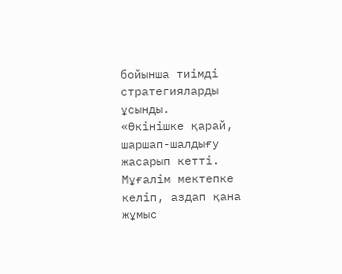бойынша тиімді стратегияларды ұсынды.
«Өкінішке қарай, шаршап-шалдығу жасарып кетті. Мұғалім мектепке келіп, аздап қана жұмыс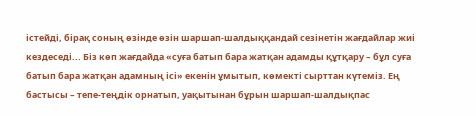істейді, бірақ соның өзінде өзін шаршап-шалдыққандай сезінетін жағдайлар жиі кездеседі... Біз көп жағдайда «суға батып бара жатқан адамды құтқару – бұл суға батып бара жатқан адамның ісі» екенін ұмытып, көмекті сырттан күтеміз. Ең бастысы – тепе-теңдік орнатып, уақытынан бұрын шаршап-шалдықпас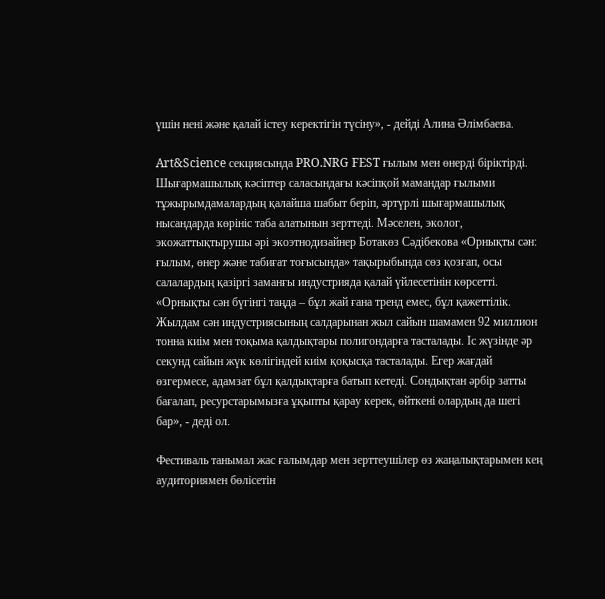үшін нені және қалай істеу керектігін түсіну», - дейді Алина Әлімбаева.

Art&Science секциясында PRO.NRG FEST ғылым мен өнерді біріктірді. Шығармашылық кәсіптер саласындағы кәсіпқой мамандар ғылыми тұжырымдамалардың қалайша шабыт беріп, әртүрлі шығармашылық нысандарда көрініс таба алатынын зерттеді. Мәселен, эколог, экожаттықтырушы әрі экоэтнодизайнер Ботакөз Сәдібекова «Орнықты сән: ғылым, өнер және табиғат тоғысында» тақырыбында сөз қозғап, осы салалардың қазіргі заманғы индустрияда қалай үйлесетінін көрсетті.
«Орнықты сән бүгінгі таңда – бұл жай ғана тренд емес, бұл қажеттілік. Жылдам сән индустриясының салдарынан жыл сайын шамамен 92 миллион тонна киім мен тоқыма қалдықтары полигондарға тасталады. Іс жүзінде әр секунд сайын жүк көлігіндей киім қоқысқа тасталады. Егер жағдай өзгермесе, адамзат бұл қалдықтарға батып кетеді. Сондықтан әрбір затты бағалап, ресурстарымызға ұқыпты қарау керек, өйткені олардың да шегі бар», - деді ол.

Фестиваль танымал жас ғалымдар мен зерттеушілер өз жаңалықтарымен кең аудиториямен бөлісетін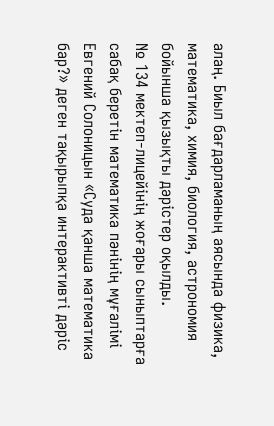алаң. Биыл бағдарламаның аясында физика, математика, химия, биология, астрономия бойынша қызықты дәрістер оқылды.
№ 134 мектеп-лицейінің жоғары сыныптарға сабақ беретін математика пәнінің мұғалімі Евгений Солоницын «Суда қанша математика бар?» деген тақырыпқа интерактивті дәріс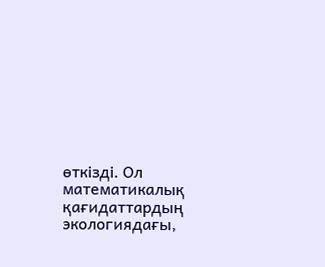өткізді. Ол математикалық қағидаттардың экологиядағы,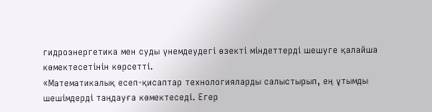гидроэнергетика мен суды үнемдеудегі өзекті міндеттерді шешуге қалайша көмектесетінін көрсетті.
«Математикалық есеп-қисаптар технологияларды салыстырып, ең ұтымды шешімдерді таңдауға көмектеседі. Егер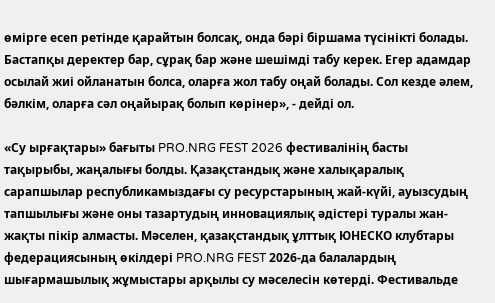өмірге есеп ретінде қарайтын болсақ, онда бәрі біршама түсінікті болады. Бастапқы деректер бар, сұрақ бар және шешімді табу керек. Егер адамдар осылай жиі ойланатын болса, оларға жол табу оңай болады. Сол кезде әлем, бәлкім, оларға сәл оңайырақ болып көрінер», - дейді ол.

«Су ырғақтары» бағыты PRO.NRG FEST 2026 фестивалінің басты тақырыбы, жаңалығы болды. Қазақстандық және халықаралық сарапшылар республикамыздағы су ресурстарының жай-күйі, ауызсудың тапшылығы және оны тазартудың инновациялық әдістері туралы жан-жақты пікір алмасты. Мәселен, қазақстандық ұлттық ЮНЕСКО клубтары федерациясының өкілдері PRO.NRG FEST 2026-да балалардың шығармашылық жұмыстары арқылы су мәселесін көтерді. Фестивальде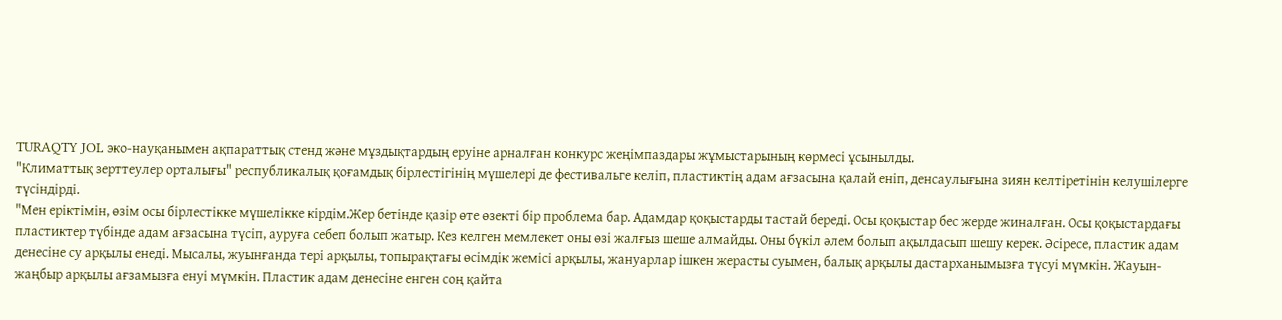TURAQTY JOL эко-науқанымен ақпараттық стенд және мұздықтардың еруіне арналған конкурс жеңімпаздары жұмыстарының көрмесі ұсынылды.
"Климаттық зерттеулер орталығы" республикалық қоғамдық бірлестігінің мүшелері де фестивальге келіп, пластиктің адам ағзасына қалай еніп, денсаулығына зиян келтіретінін келушілерге түсіндірді.
"Мен еріктімін, өзім осы бірлестікке мүшелікке кірдім.Жер бетінде қазір өте өзекті бір проблема бар. Адамдар қоқыстарды тастай береді. Осы қоқыстар бес жерде жиналған. Осы қоқыстардағы пластиктер түбінде адам ағзасына түсіп, ауруға себеп болып жатыр. Кез келген мемлекет оны өзі жалғыз шеше алмайды. Оны бүкіл әлем болып ақылдасып шешу керек. Әсіресе, пластик адам денесіне су арқылы енеді. Мысалы, жуынғанда тері арқылы, топырақтағы өсімдік жемісі арқылы, жануарлар ішкен жерасты суымен, балық арқылы дастарханымызға түсуі мүмкін. Жауын-жаңбыр арқылы ағзамызға енуі мүмкін. Пластик адам денесіне енген соң қайта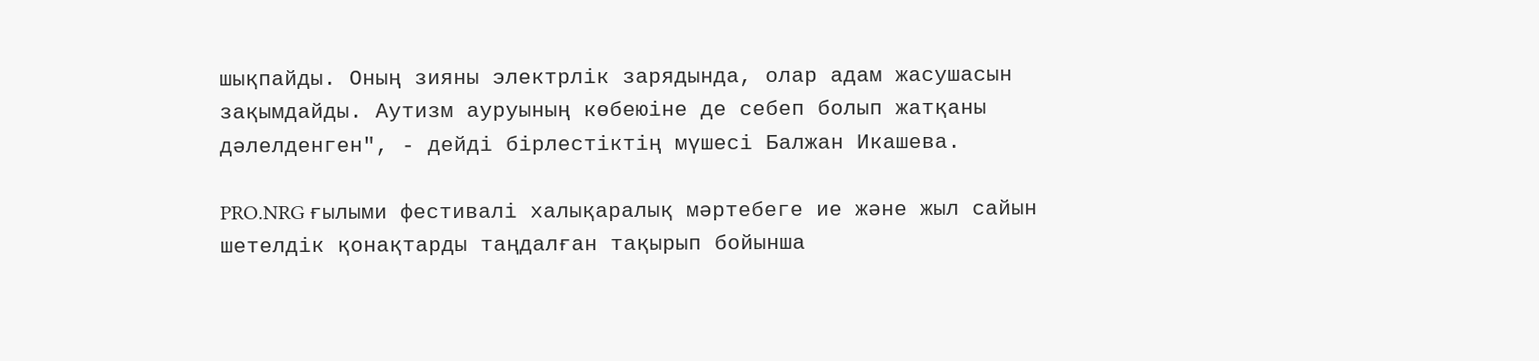шықпайды. Оның зияны электрлік зарядында, олар адам жасушасын зақымдайды. Аутизм ауруының көбеюіне де себеп болып жатқаны дәлелденген", - дейді бірлестіктің мүшесі Балжан Икашева.

PRO.NRG ғылыми фестивалі халықаралық мәртебеге ие және жыл сайын шетелдік қонақтарды таңдалған тақырып бойынша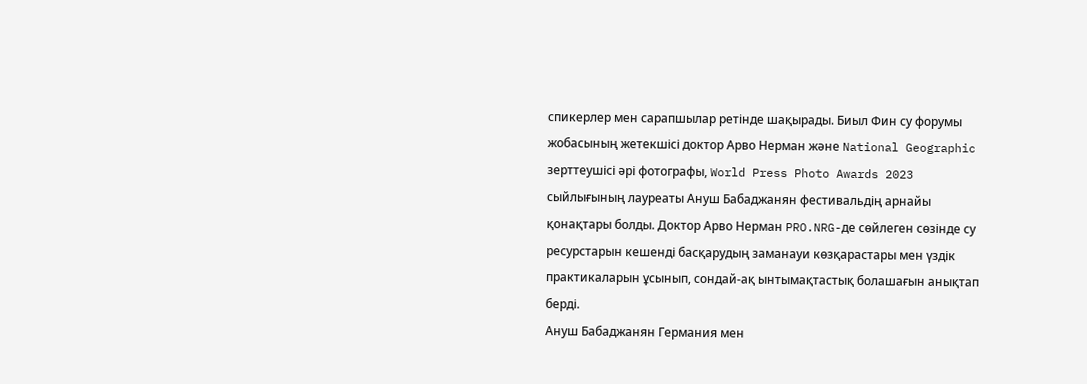спикерлер мен сарапшылар ретінде шақырады. Биыл Фин су форумы жобасының жетекшісі доктор Арво Нерман және National Geographic зерттеушісі әрі фотографы, World Press Photo Awards 2023 сыйлығының лауреаты Ануш Бабаджанян фестивальдің арнайы қонақтары болды. Доктор Арво Нерман PRO.NRG-де сөйлеген сөзінде су ресурстарын кешенді басқарудың заманауи көзқарастары мен үздік практикаларын ұсынып, сондай-ақ ынтымақтастық болашағын анықтап берді.
Ануш Бабаджанян Германия мен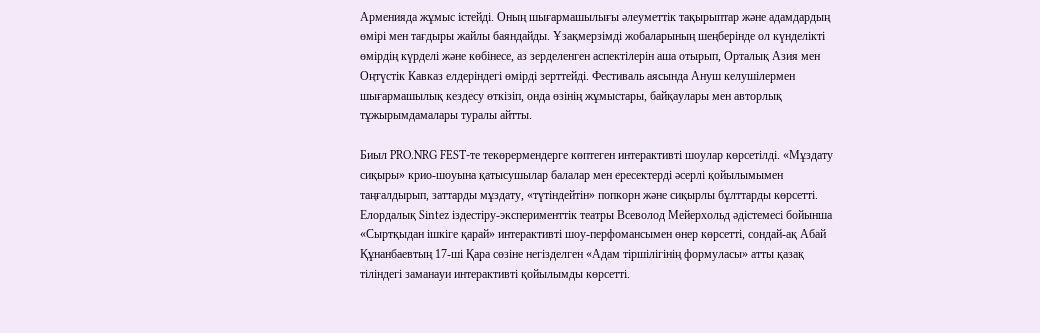Арменияда жұмыс істейді. Оның шығармашылығы әлеуметтік тақырыптар және адамдардың өмірі мен тағдыры жайлы баяндайды. Ұзақмерзімді жобаларының шеңберінде ол күнделікті өмірдің күрделі және көбінесе, аз зерделенген аспектілерін аша отырып, Орталық Азия мен Оңтүстік Кавказ елдеріндегі өмірді зерттейді. Фестиваль аясында Ануш келушілермен шығармашылық кездесу өткізіп, онда өзінің жұмыстары, байқаулары мен авторлық тұжырымдамалары туралы айтты.

Биыл PRO.NRG FEST-те текөрермендерге көптеген интерактивті шоулар көрсетілді. «Мұздату сиқыры» крио-шоуына қатысушылар балалар мен ересектерді әсерлі қойылымымен таңғалдырып, заттарды мұздату, «түтіндейтін» попкорн және сиқырлы бұлттарды көрсетті. Елордалық Sintez іздестіру-эксперименттік театры Всеволод Мейерхольд әдістемесі бойынша «Сыртқыдан ішкіге қарай» интерактивті шоу-перфомансымен өнер көрсетті, сондай-ақ Абай Құнанбаевтың 17-ші Қара сөзіне негізделген «Адам тіршілігінің формуласы» атты қазақ тіліндегі заманауи интерактивті қойылымды көрсетті.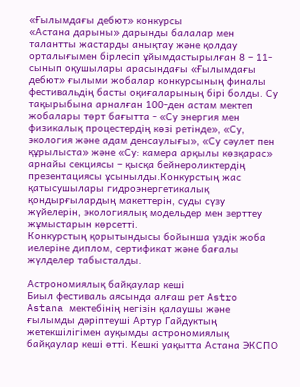«Ғылымдағы дебют» конкурсы
«Астана дарыны» дарынды балалар мен талантты жастарды анықтау және қолдау орталығымен бірлесіп ұйымдастырылған 8 – 11-сынып оқушылары арасындағы «Ғылымдағы дебют» ғылыми жобалар конкурсының финалы фестивальдің басты оқиғаларының бірі болды. Су тақырыбына арналған 100-ден астам мектеп жобалары төрт бағытта - «Су энергия мен физикалық процестердің көзі ретінде», «Су, экология және адам денсаулығы», «Су сәулет пен құрылыста» және «Су: камера арқылы көзқарас» арнайы секциясы – қысқа бейнероликтердің презентациясы ұсынылды.Конкурстың жас қатысушылары гидроэнергетикалық қондырғылардың макеттерін, суды сүзу жүйелерін, экологиялық модельдер мен зерттеу жұмыстарын көрсетті.
Конкурстың қорытындысы бойынша үздік жоба иелеріне диплом, сертификат және бағалы жүлделер табысталды.

Астрономиялық байқаулар кеші
Биыл фестиваль аясында алғаш рет Astro Astana мектебінің негізін қалаушы және ғылымды дәріптеуші Артур Гайдуктың жетекшілігімен ауқымды астрономиялық байқаулар кеші өтті. Кешкі уақытта Астана ЭКСПО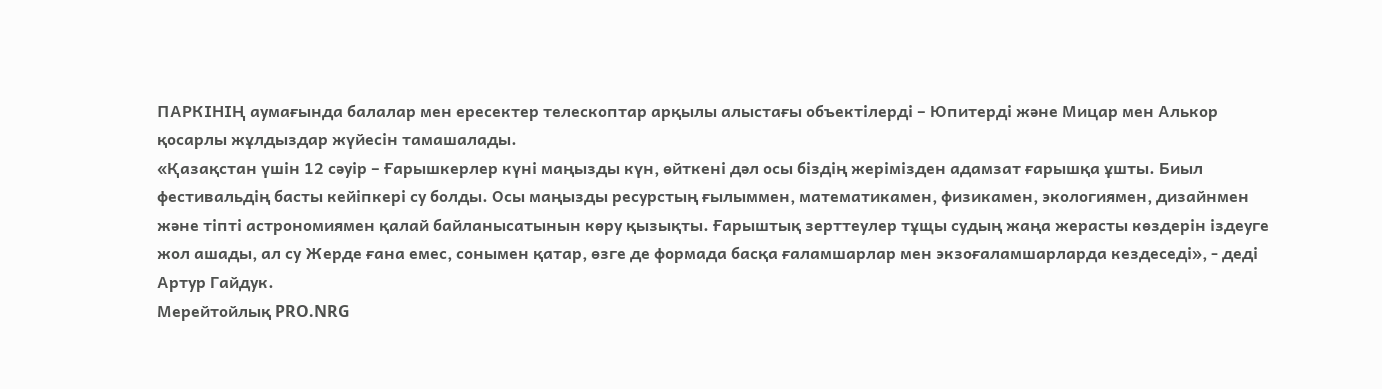ПАРКІНІҢ аумағында балалар мен ересектер телескоптар арқылы алыстағы объектілерді – Юпитерді және Мицар мен Алькор қосарлы жұлдыздар жүйесін тамашалады.
«Қазақстан үшін 12 сәуір – Ғарышкерлер күні маңызды күн, өйткені дәл осы біздің жерімізден адамзат ғарышқа ұшты. Биыл фестивальдің басты кейіпкері су болды. Осы маңызды ресурстың ғылыммен, математикамен, физикамен, экологиямен, дизайнмен және тіпті астрономиямен қалай байланысатынын көру қызықты. Ғарыштық зерттеулер тұщы судың жаңа жерасты көздерін іздеуге жол ашады, ал су Жерде ғана емес, сонымен қатар, өзге де формада басқа ғаламшарлар мен экзоғаламшарларда кездеседі», - деді Артур Гайдук.
Мерейтойлық PRO.NRG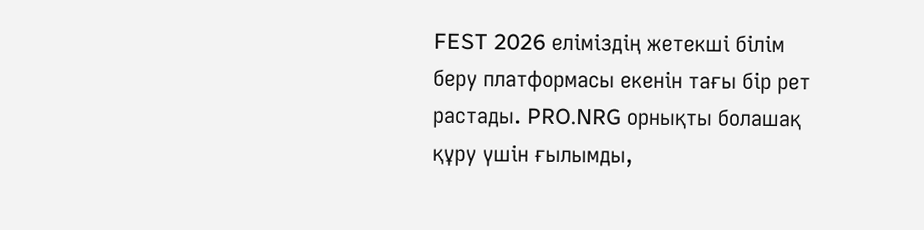FEST 2026 еліміздің жетекші білім беру платформасы екенін тағы бір рет растады. PRO.NRG орнықты болашақ құру үшін ғылымды,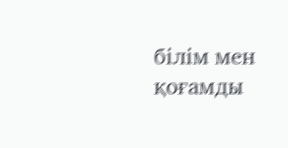білім мен қоғамды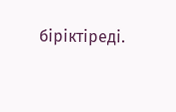біріктіреді.